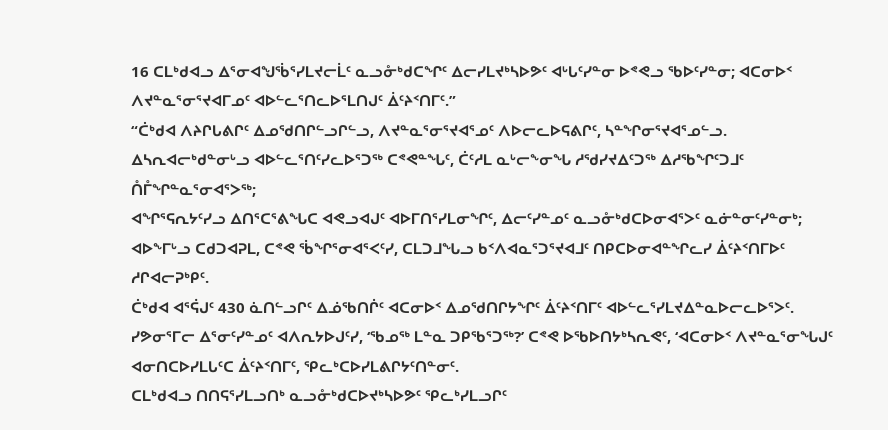16 ᑕᒪᒃᑯᐊᓗ ᐃᕐᓂᐊᖑᖄᕐᓯᒪᔪᓕᒫᑦ ᓇᓗᓁᒃᑯᑕᖏᑦ ᐃᓕᓯᒪᔪᒃᓴᐅᕗᑦ ᐊᒡᒐᑦᓯᓐᓂ ᐅᕝᕙᓗ ᖃᐅᑦᓯᓐᓂ; ᐊᑕᓂᐅᑉ ᐱᔪᓐᓇᕐᓂᕐᔪᐊᒥᓄᑦ ᐊᐅᓪᓚᕐᑎᓚᐅᕐᒪᑎᒍᑦ ᐄᑦᔨᑉᑎᒥᑦ.”
“ᑖᒃᑯᐊ ᐱᔨᒋᒐᕕᒋᑦ ᐃᓄᖁᑎᒋᓪᓗᒋᓪᓗ, ᐱᔪᓐᓇᕐᓂᕐᔪᐊᕐᓄᑦ ᐱᐅᓕᓚᐅᕋᕕᒋᑦ, ᓴᓐᖏᓂᕐᔪᐊᕐᓄᓪᓗ.
ᐃᓴᕆᐊᓕᒃᑯᓐᓂᒡᓗ ᐊᐅᓪᓚᕐᑎᑦᓯᓚᐅᕐᑐᖅ ᑕᕝᕙᓐᖓᑦ, ᑖᑦᓱᒪ ᓇᒡᓕᖕᓂᖓ ᓱᖁᓯᔪᐃᑦᑐᖅ ᐃᓱᖃᖏᑦᑐᒧᑦ ᑍᒤᖏᓐᓇᕐᓂᐊᕐᐳᖅ;
ᐊᖏᕐᕋᕆᔭᑦᓯᓗ ᐃᑎᕐᑕᕐᕕᖓᑕ ᐊᕙᓗᐊᒍᑦ ᐊᐅᒥᑎᕐᓯᒪᓂᖏᑦ, ᐃᓕᑦᓯᓐᓄᑦ ᓇᓗᓁᒃᑯᑕᐅᓂᐊᕐᐳᑦ ᓇᓃᓐᓂᑦᓯᓐᓂᒃ; ᐊᐅᖕᒥᒡᓗ ᑕᑯᑐᐊᕈᒪ, ᑕᕝᕙ ᖄᖏᕐᓂᐊᕐᐸᑦᓯ, ᑕᒪᑐᒧᖓᓗ ᑲᑉᐱᐊᓇᕐᑐᕐᔪᐊᒧᑦ ᑎᑭᑕᐅᓂᐊᓐᖏᓚᓯ ᐄᑦᔨᑉᑎᒥᐅᑦ ᓱᒋᐊᓕᕈᒃᑭᑦ.
ᑖᒃᑯᐊ ᐊᕐᕌᒍᑦ 430 ᓈᑎᓪᓗᒋᑦ ᐃᓅᖃᑎᒌᑦ ᐊᑕᓂᐅᑉ ᐃᓄᖁᑎᒋᔭᖏᑦ ᐄᑦᔨᑉᑎᒥᑦ ᐊᐅᓪᓚᕐᓯᒪᔪᐃᓐᓇᐅᓕᓚᐅᕐᐳᑦ.
ᓯᕗᓂᕐᒥᓕ ᐃᕐᓂᑦᓯᓐᓄᑦ ᐊᐱᕆᔭᐅᒍᑦᓯ, ‘ᖃᓄᖅ ᒪᓐᓇ ᑐᑭᖃᕐᑐᖅ?’ ᑕᕝᕙ ᐅᖃᐅᑎᔭᒃᓴᕆᕙᑦ, ‘ᐊᑕᓂᐅᑉ ᐱᔪᓐᓇᕐᓂᖓᒍᑦ ᐊᓂᑎᑕᐅᓯᒪᒐᑦᑕ ᐄᑦᔨᑉᑎᒥᑦ, ᕿᓚᒃᑕᐅᓯᒪᕕᒋᔭᑦᑎᓐᓂᑦ.
ᑕᒪᒃᑯᐊᓗ ᑎᑎᕋᕐᓯᒪᓗᑎᒃ ᓇᓗᓁᒃᑯᑕᐅᔪᒃᓴᐅᕗᑦ ᕿᓚᒃᓯᒪᓗᒋᑦ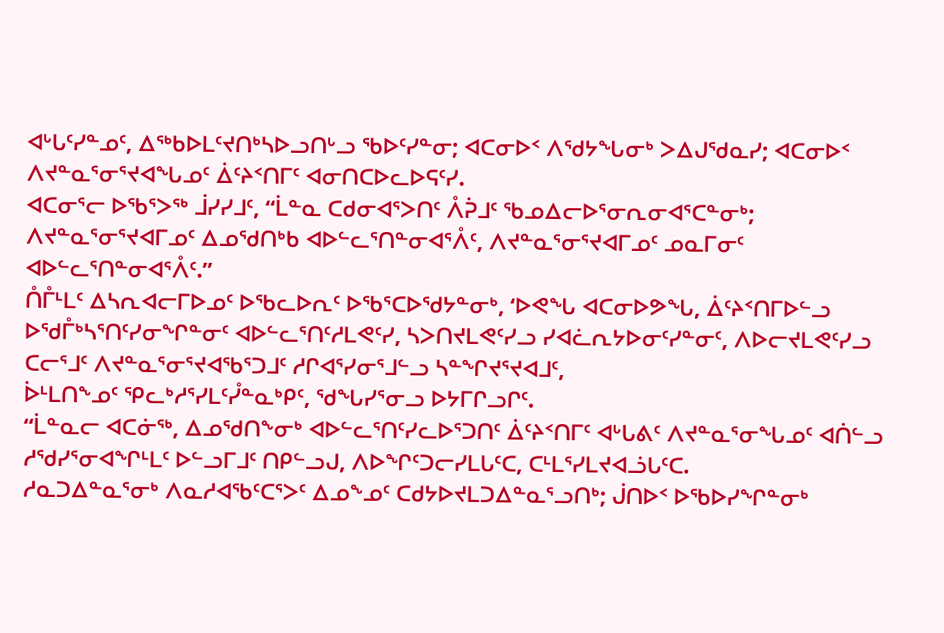ᐊᒡᒐᑦᓯᓐᓄᑦ, ᐃᖅᑲᐅᒪᑦᔪᑎᒃᓴᐅᓗᑎᒡᓗ ᖃᐅᑦᓯᓐᓂ; ᐊᑕᓂᐅᑉ ᐱᖁᔭᖓᓂᒃ ᐳᐃᒍᖁᓇᓯ; ᐊᑕᓂᐅᑉ ᐱᔪᓐᓇᕐᓂᕐᔪᐊᖓᓄᑦ ᐄᑦᔨᑉᑎᒥᑦ ᐊᓂᑎᑕᐅᓚᐅᕋᑦᓯ.
ᐊᑕᓂᕐᓕ ᐅᖃᕐᐳᖅ ᒨᓯᓯᒧᑦ, “ᒫᓐᓇ ᑕᑯᓂᐊᕐᐳᑎᑦ ᐰᕉᒧᑦ ᖃᓄᐃᓕᐅᕐᓂᕆᓂᐊᕐᑕᓐᓂᒃ; ᐱᔪᓐᓇᕐᓂᕐᔪᐊᒥᓄᑦ ᐃᓄᖁᑎᒃᑲ ᐊᐅᓪᓚᕐᑎᓐᓂᐊᕐᐰᑦ, ᐱᔪᓐᓇᕐᓂᕐᔪᐊᒥᓄᑦ ᓄᓇᒥᓂᑦ ᐊᐅᓪᓚᕐᑎᓐᓂᐊᕐᐰᑦ.”
ᑍᒤᒻᒪᑦ ᐃᓴᕆᐊᓕᒥᐅᓄᑦ ᐅᖃᓚᐅᕆᑦ ᐅᖃᕐᑕᐅᖁᔭᓐᓂᒃ, ‘ᐅᕙᖓ ᐊᑕᓂᐅᕗᖓ, ᐄᑦᔨᑉᑎᒥᐅᓪᓗ ᐅᖁᒤᒃᓴᕐᑎᑦᓯᓂᖏᓐᓂᑦ ᐊᐅᓪᓚᕐᑎᑦᓱᒪᕙᑦᓯ, ᓴᐳᑎᔪᒪᕙᑦᓯᓗ ᓯᐊᓛᕆᔭᐅᓂᑦᓯᓐᓂᑦ, ᐱᐅᓕᔪᒪᕙᑦᓯᓗ ᑕᓕᕐᒧᑦ ᐱᔪᓐᓇᕐᓂᕐᔪᐊᖃᕐᑐᒧᑦ ᓱᒋᐊᕐᓯᓂᕐᒧᓪᓗ ᓴᓐᖏᔪᕐᔪᐊᒧᑦ,
ᐆᒻᒪᑎᖕᓄᑦ ᕿᓚᒃᓱᕐᓯᒪᑦᓮᓐᓇᒃᑭᑦ, ᖁᖓᓯᕐᓂᓗ ᐅᔭᒥᒋᓗᒋᑦ.
“ᒫᓐᓇᓕ ᐊᑕᓃᖅ, ᐃᓄᖁᑎᖕᓂᒃ ᐊᐅᓪᓚᕐᑎᑦᓯᓚᐅᕐᑐᑎᑦ ᐄᑦᔨᑉᑎᒥᑦ ᐊᒡᒐᕕᑦ ᐱᔪᓐᓇᕐᓂᖓᓄᑦ ᐊᑏᓪᓗ ᓱᖁᓯᕐᓂᐊᖏᒻᒪᑦ ᐅᓪᓗᒥᒧᑦ ᑎᑭᓪᓗᒍ, ᐱᐅᖏᑦᑐᓕᓯᒪᒐᑦᑕ, ᑕᒻᒪᕐᓯᒪᔪᐊᓘᒐᑦᑕ.
ᓱᓇᑐᐃᓐᓇᕐᓂᒃ ᐱᓇᓱᐊᖃᑦᑕᕐᐳᑦ ᐃᓄᖕᓄᑦ ᑕᑯᔭᐅᔪᒪᑐᐃᓐᓇᕐᓗᑎᒃ; ᒎᑎᐅᑉ ᐅᖃᐅᓯᖏᓐᓂᒃ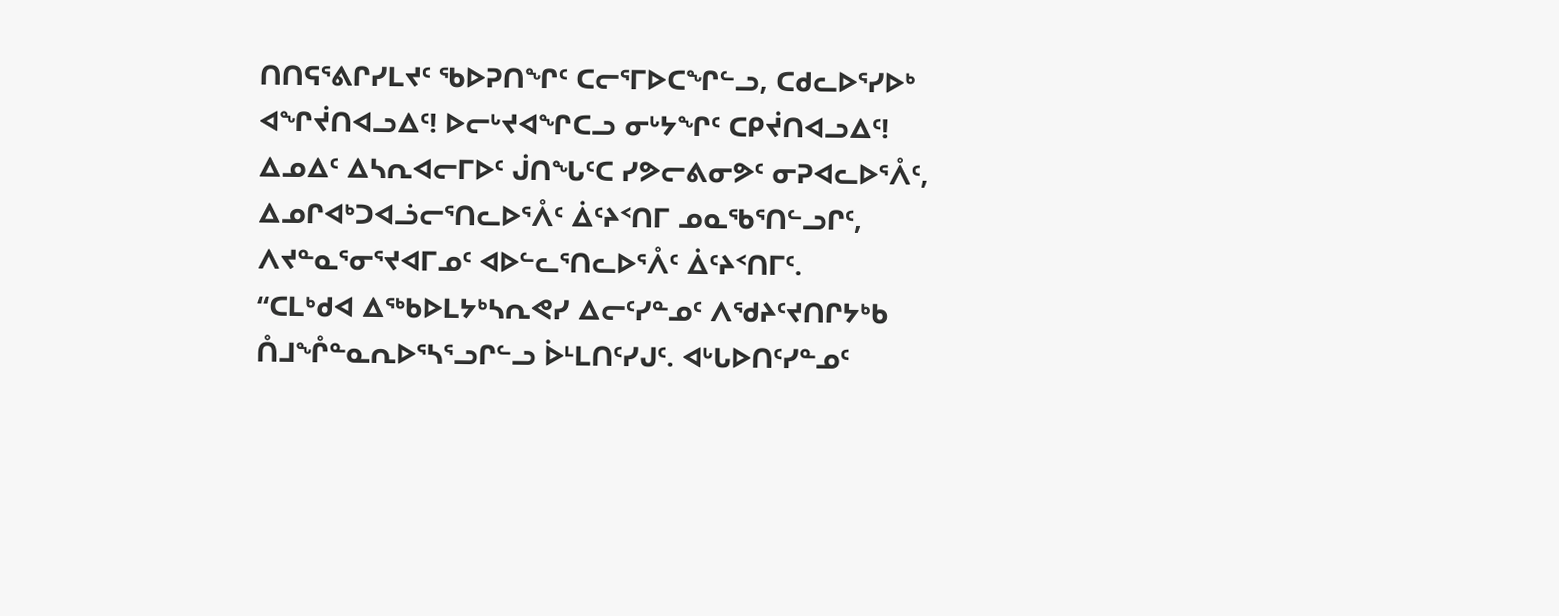ᑎᑎᕋᕐᕕᒋᓯᒪᔪᑦ ᖃᐅᕈᑎᖏᑦ ᑕᓕᕐᒥᐅᑕᖏᓪᓗ, ᑕᑯᓚᐅᕐᓯᐅᒃ ᐊᖏᔫᑎᐊᓗᐃᑦ! ᐅᓕᒡᔪᐊᖏᑕᓗ ᓂᒡᔭᖏᑦ ᑕᑭᔫᑎᐊᓗᐃᑦ!
ᐃᓄᐃᑦ ᐃᓴᕆᐊᓕᒥᐅᑦ ᒎᑎᖓᑦᑕ ᓯᕗᓕᕕᓂᕗᑦ ᓂᕈᐊᓚᐅᕐᐰᑦ, ᐃᓄᒋᐊᒃᑐᐊᓘᓕᕐᑎᓚᐅᕐᐰᑦ ᐄᑦᔨᑉᑎᒥ ᓄᓇᖃᕐᑎᓪᓗᒋᑦ, ᐱᔪᓐᓇᕐᓂᕐᔪᐊᒥᓄᑦ ᐊᐅᓪᓚᕐᑎᓚᐅᕐᐰᑦ ᐄᑦᔨᑉᑎᒥᑦ.
“ᑕᒪᒃᑯᐊ ᐃᖅᑲᐅᒪᔭᒃᓴᕆᕙᓯ ᐃᓕᑦᓯᓐᓄᑦ ᐱᖁᔨᑦᔪᑎᒋᔭᒃᑲ ᑍᒧᖎᓐᓇᕆᐅᕐᓴᕐᓗᒋᓪᓗ ᐆᒻᒪᑎᑦᓯᒍᑦ. ᐊᒡᒐᐅᑎᑦᓯᓐᓄᑦ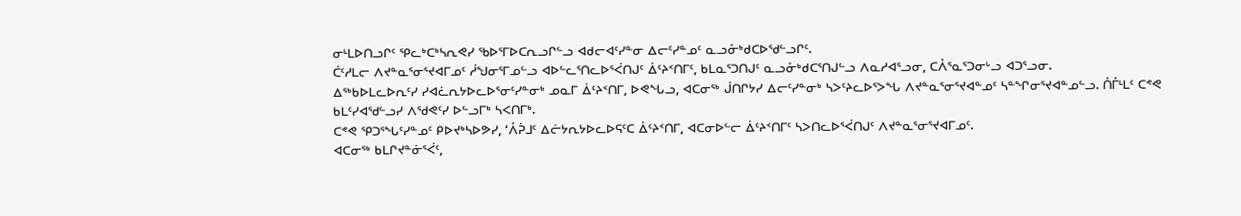ᓂᒻᒪᐅᑎᓗᒋᑦ ᕿᓚᒃᑕᒃᓴᕆᕙᓯ ᖃᐅᕐᒥᐅᑕᕆᓗᒋᓪᓗ ᐊᑯᓕᐊᑦᓯᓐᓂ ᐃᓕᑦᓯᓐᓄᑦ ᓇᓗᓁᒃᑯᑕᐅᖁᓪᓗᒋᑦ.
ᑖᑦᓱᒪᓕ ᐱᔪᓐᓇᕐᓂᕐᔪᐊᒥᓄᑦ ᓲᖑᓂᕐᒥᓄᓪᓗ ᐊᐅᓪᓚᕐᑎᓚᐅᕐᐹᑎᒍᑦ ᐄᑦᔨᑉᑎᒥᑦ, ᑲᒪᓇᕐᑐᑎᒍᑦ ᓇᓗᓁᒃᑯᑕᕐᑎᒍᓪᓗ ᐱᓇᓱᐊᕐᓗᓂ, ᑕᐰᕐᓇᕐᑐᓂᒡᓗ ᐊᑐᕐᓗᓂ.
ᐃᖅᑲᐅᒪᓚᐅᕆᑦᓯ ᓯᐊᓛᕆᔭᐅᓚᐅᕐᓂᑦᓯᓐᓂᒃ ᓄᓇᒥ ᐄᑦᔨᑉᑎᒥ, ᐅᕙᖓᓗ, ᐊᑕᓂᖅ ᒎᑎᒋᔭᓯ ᐃᓕᑦᓯᓐᓂᒃ ᓴᐳᑦᔨᓚᐅᕐᐳᖓ ᐱᔪᓐᓇᕐᓂᕐᔪᐊᓐᓄᑦ ᓴᓐᖏᓂᕐᔪᐊᓐᓄᓪᓗ. ᑍᒤᒻᒪᑦ ᑕᕝᕙ ᑲᒪᑦᓯᐊᖁᓪᓗᓯ ᐱᖁᕙᑦᓯ ᐅᓪᓗᒥᒃ ᓴᐸᑎᒥᒃ.
ᑕᕝᕙ ᕿᑐᕐᖓᑦᓯᓐᓄᑦ ᑭᐅᔪᒃᓴᐅᕗᓯ, ‘ᐰᕉᒧᑦ ᐃᓖᔭᕆᔭᐅᓚᐅᕋᑦᑕ ᐄᑦᔨᑉᑎᒥ, ᐊᑕᓂᐅᓪᓕ ᐄᑦᔨᑉᑎᒥᑦ ᓴᐳᑎᓚᐅᕐᐹᑎᒍᑦ ᐱᔪᓐᓇᕐᓂᕐᔪᐊᒥᓄᑦ.
ᐊᑕᓂᖅ ᑲᒪᒋᔪᓐᓃᕐᐹᑦ,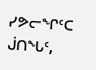ᓯᕗᓕᖏᑦᑕ ᒎᑎᖓᑦ,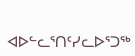ᐊᐅᓪᓚᕐᑎᑦᓯᓚᐅᕐᑐᖅ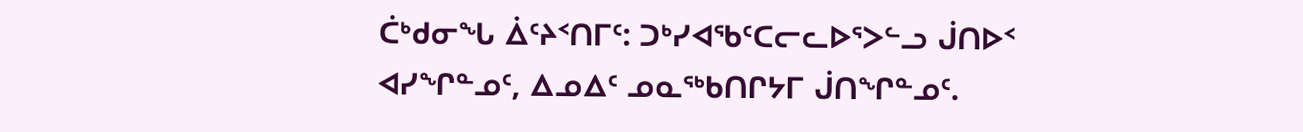ᑖᒃᑯᓂᖓ ᐄᑦᔨᑉᑎᒥᑦ: ᑐᒃᓯᐊᖃᑦᑕᓕᓚᐅᕐᐳᓪᓗ ᒎᑎᐅᑉ ᐊᓯᖏᓐᓄᑦ, ᐃᓄᐃᑦ ᓄᓇᖅᑲᑎᒋᔭᒥ ᒎᑎᖏᓐᓄᑦ.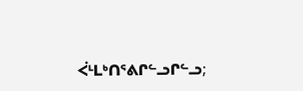ᐹᒻᒪᒃᑎᕐᕕᒋᓪᓗᒋᓪᓗ;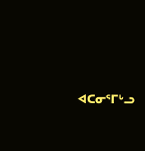ᐊᑕᓂᕐᒥᒡᓗ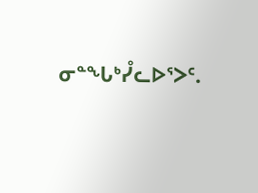ᓂᓐᖓᒃᓮᓚᐅᕐᐳᑦ.